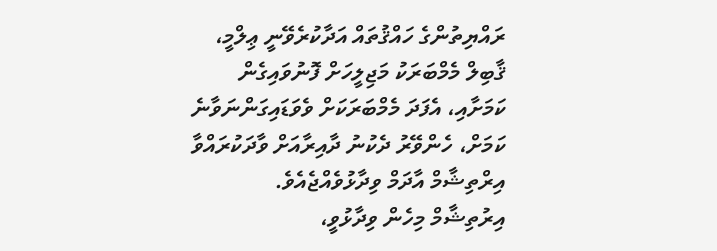ރައްޔިތުންގެ ހައްޤުތައް އަދާކުރެވޭނީ ޢިލްމީ، ޤާބިލް މެމްބަރަކު މަޖިލީހަށް ފޮނުވައިގެން ކަމަށާއި، އެފަދަ މެމްބަރަކަށް ވެވަޑައިގަންނަވާނެ ކަމަށް، ހެންވޭރު ދެކުނު ދާއިރާއަށް ވާދަކުރައްވާ އިރްތިޝާމް އާދަމް ވިދާޅުވެއްޖެއެވެ.
އިރުތިޝާމް މިހެން ވިދާޅުވީ،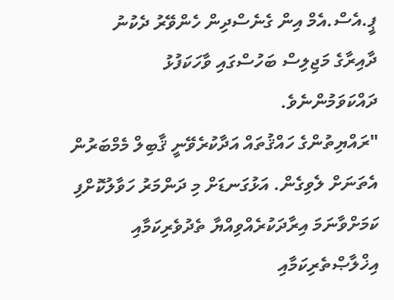ޕީ.އެސް.އެމް އިން ގެނެސްދިން ހެންވޭރު ދެކުނު ދާއިރާގެ މަޖިލިސް ބަހުސްގައި ވާހަކަފުޅު ދައްކަވަމުންނެވެ.
"ރައްޔިތުންގެ ހައްޤުތައް އަދާކުރެވޭނީ ޤާބިލް މެމްބަރުން އެތަނަށް ލެވިގެން. އަޅުގަނޑަށް މި ދަންމަރު ހަވާލުކޮށްފި ކަމަށްވާނަމަ އިރާދަކުރެއްވިއްޔާ ތެދުވެރިކަމާއި އިޚްލާޞްތެރިކަމާއި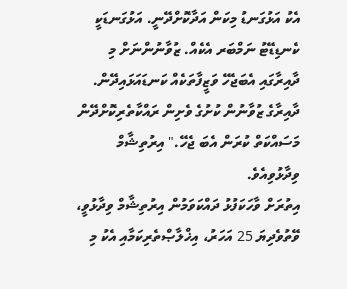އެކު އަޅުގަނޑު މިކަން އަދާކޮށްދޭނީ. އަޅުގަނޑަކީ ކެނޑިޑޭޓު ނަމްބަރ އެކެއް. ޒުވާނުންނަށް މި ދާއިރާގައި އެބަޖެހޭ ވަޒީފާތަކެއް ކަނޑައަޅައިދޭން. ދާއިރާގެ ޒުވާނުން ކުށުގެ ވެށިން ރައްކާތެރިކޮށްދޭން މަސައްކަތް ކުރަން އެބަ ޖެހޭ." އިރުތިޝާމް ވިދާޅުވިއެވެ.
އިތުރަށް ވާހަކަފުޅު ދައްކަވަމުން އިރުތިޝާމް ވިދާޅުވީ، ވޭތުވެދިޔަ 25 އަހަރު، އިޚްލާޞްތެރިކަމާއި އެކު މި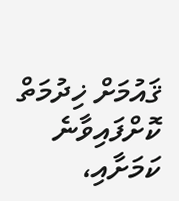ޤައުމަށް ޚިދުމަތް ކޮށްފައިވާނެ ކަމަށާއި،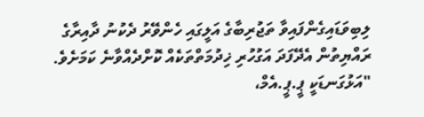ލިބިވަޑައިގެންފައިވާ ތަޖުރިބާގެ އަލީގައި ހެންވޭރު ދެކުނު ދާއިރާގެ ރައްޔިތުން އެދޭފަދަ އަގުހުރި ޚިދުމަތްތަކެއް ކޮށްދެއްވާނެ ކަމަށެވެ.
"އަޅުގަނޑަކީ ޕީ.ޕީ.އެމް،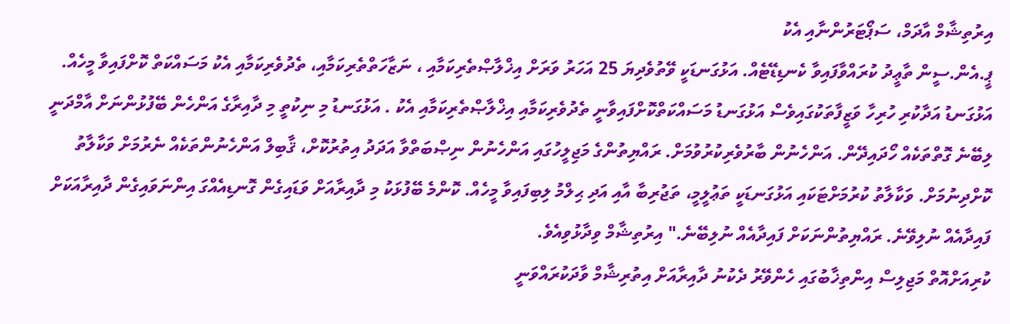އިރުތިޝާމް އާދަމް، ސަޕޯޓަރުންނާއި އެކު
ޕީ.އެން.ސީން ތާޢީދު ކުރައްވާފައިވާ ކެނޑިޑޭޓެއް. އަޅުގަނޑަކީ ވޭތުވެދިޔަ 25 އަހަރު ވަރަށް އިޚްލާޞްތެރިކަމާއި ، ނަޒާހަތްތެރިކަމާއި، ތެދުވެރިކަމާއި އެކު މަސައްކަތް ކޮށްފައިވާ މީހެއް. އަޅުގަނޑު އަދާކުރި ހުރިހާ ވަޒީފާތަކުގައިވެސް އަޅުގަނޑު މަސައްކަތްކޮށްފައިވާނީ ތެދުވެރިކަމާއި އިޚްލާޞްތެރިކަމާއި އެކު . އަޅުގަނޑު މި ނިކުތީ މި ދާއިރާގެ އަންހެން ބޭފުޅުންނަށް އާމްދަނީ ލިބޭނެ ގޮތްތަކެއް ހޯދައިދޭން. އަންހެނުން ބާރުވެރިކުރުވުމަށް. ރައްޔިތުންގެ މަޖިލީހުގައި އަންހެނުން ނިޞްބަތްވާ އަދަދު އިތުރުކޮށް، ޤާބިލް އަންހެނުންތަކެއް ނެރުމަށް ވަކާލާތު ކޮށްދިނުމަށް. ވަކާލާތު ކުރުމަށްޓަކައި އަޅުގަނޑަކީ ތަޢުލީމީ، ތަޖުރިބާ އާއި އަދި ޙިލްމު ލިބިފައިވާ މީހެއް. ކޮންމެ ބޭފުޅަކު މި ދާއިރާއަށް ވަޑައިގެން ގޮނޑިއެއްގަ އިންނަވައިގެން ދާއިރާއަކަށް ފައިދާއެއް ނުލިވޭނެ. ރައްޔިތުންނަކަށް ފައިދާއެއް ނުލިބޭނެ." އިރުތިޝާމް ވިދާޅުވިއެވެ.
ކުރިއަށްއޮތް މަޖިލިސް އިންތިޚާބުގައި ހެންވޭރު ދެކުނު ދާއިރާއަށް އިތުރިޝާމް ވާދަކުރައްވަނީ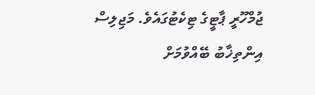ޖުމްހޫރީ ޕާޓީގެ ޓިކެޓުގައެވެ. މަޖިލިސް އިންތިޚާބު ބޭއްވުމަށް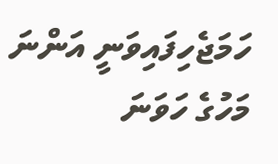ހަމަޖެހިފައިވަނީ އަންނަ މަހުގެ ހަވަނަ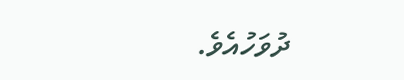ދުވަހުއެވެ.